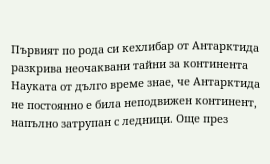Първият по рода си кехлибар от Антарктида разкрива неочаквани тайни за континента
Науката от дълго време знае, че Антарктида не постоянно е била неподвижен континент, напълно затрупан с ледници. Още през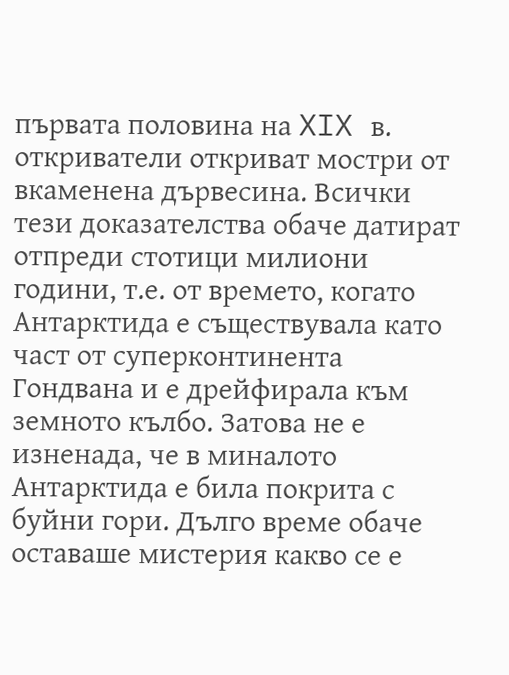първата половина на XIX в. откриватели откриват мостри от вкаменена дървесина. Всички тези доказателства обаче датират отпреди стотици милиони години, т.е. от времето, когато Антарктида е съществувала като част от суперконтинента Гондвана и е дрейфирала към земното кълбо. Затова не е изненада, че в миналото Антарктида е била покрита с буйни гори. Дълго време обаче оставаше мистерия какво се е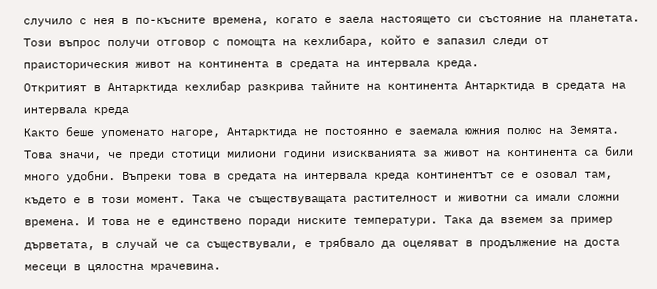случило с нея в по-късните времена, когато е заела настоящето си състояние на планетата. Този въпрос получи отговор с помощта на кехлибара, който е запазил следи от праисторическия живот на континента в средата на интервала креда.
Откритият в Антарктида кехлибар разкрива тайните на континента Антарктида в средата на интервала креда
Както беше упоменато нагоре, Антарктида не постоянно е заемала южния полюс на Земята. Това значи, че преди стотици милиони години изискванията за живот на континента са били много удобни. Въпреки това в средата на интервала креда континентът се е озовал там, където е в този момент. Така че съществуващата растителност и животни са имали сложни времена. И това не е единствено поради ниските температури. Така да вземем за пример дърветата, в случай че са съществували, е трябвало да оцеляват в продължение на доста месеци в цялостна мрачевина.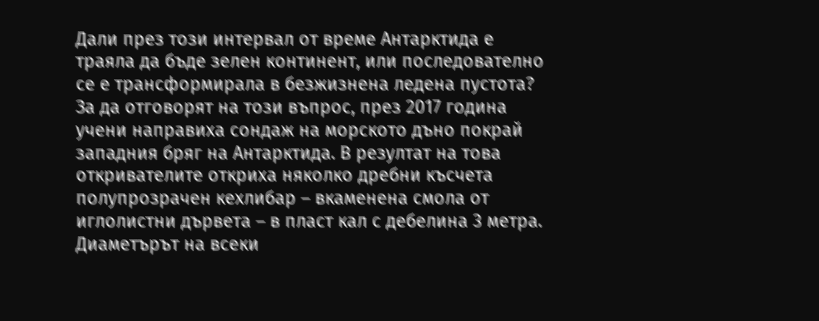Дали през този интервал от време Антарктида е траяла да бъде зелен континент, или последователно се е трансформирала в безжизнена ледена пустота? За да отговорят на този въпрос, през 2017 година учени направиха сондаж на морското дъно покрай западния бряг на Антарктида. В резултат на това откривателите откриха няколко дребни късчета полупрозрачен кехлибар – вкаменена смола от иглолистни дървета – в пласт кал с дебелина 3 метра.
Диаметърът на всеки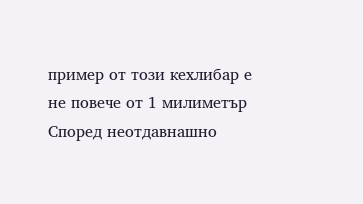пример от този кехлибар е не повече от 1 милиметър Според неотдавнашно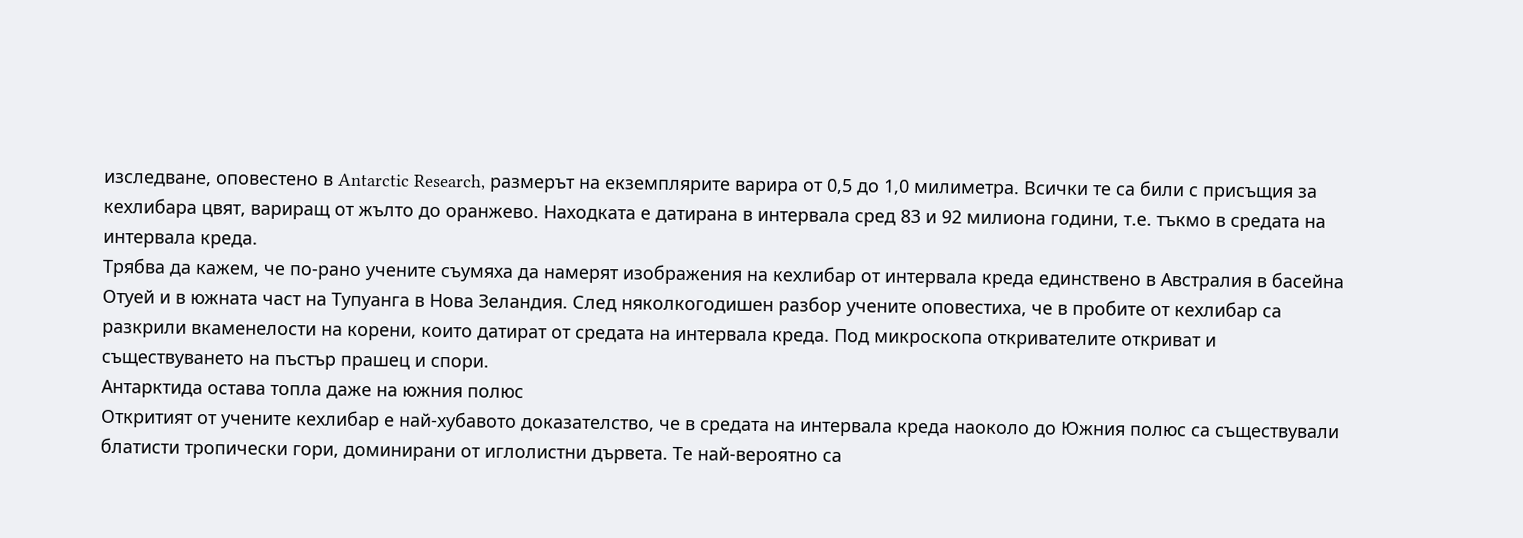изследване, оповестено в Antarctic Research, размерът на екземплярите варира от 0,5 до 1,0 милиметра. Всички те са били с присъщия за кехлибара цвят, вариращ от жълто до оранжево. Находката е датирана в интервала сред 83 и 92 милиона години, т.е. тъкмо в средата на интервала креда.
Трябва да кажем, че по-рано учените съумяха да намерят изображения на кехлибар от интервала креда единствено в Австралия в басейна Отуей и в южната част на Тупуанга в Нова Зеландия. След няколкогодишен разбор учените оповестиха, че в пробите от кехлибар са разкрили вкаменелости на корени, които датират от средата на интервала креда. Под микроскопа откривателите откриват и съществуването на пъстър прашец и спори.
Антарктида остава топла даже на южния полюс
Откритият от учените кехлибар е най-хубавото доказателство, че в средата на интервала креда наоколо до Южния полюс са съществували блатисти тропически гори, доминирани от иглолистни дървета. Те най-вероятно са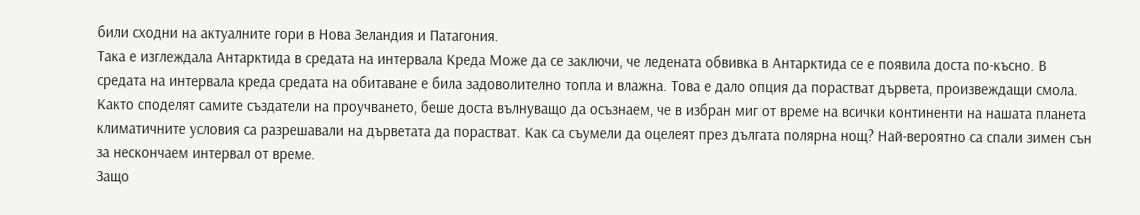били сходни на актуалните гори в Нова Зеландия и Патагония.
Така е изглеждала Антарктида в средата на интервала Креда Може да се заключи, че ледената обвивка в Антарктида се е появила доста по-късно. В средата на интервала креда средата на обитаване е била задоволително топла и влажна. Това е дало опция да порастват дървета, произвеждащи смола.
Както споделят самите създатели на проучването, беше доста вълнуващо да осъзнаем, че в избран миг от време на всички континенти на нашата планета климатичните условия са разрешавали на дърветата да порастват. Как са съумели да оцелеят през дългата полярна нощ? Най-вероятно са спали зимен сън за нескончаем интервал от време.
Защо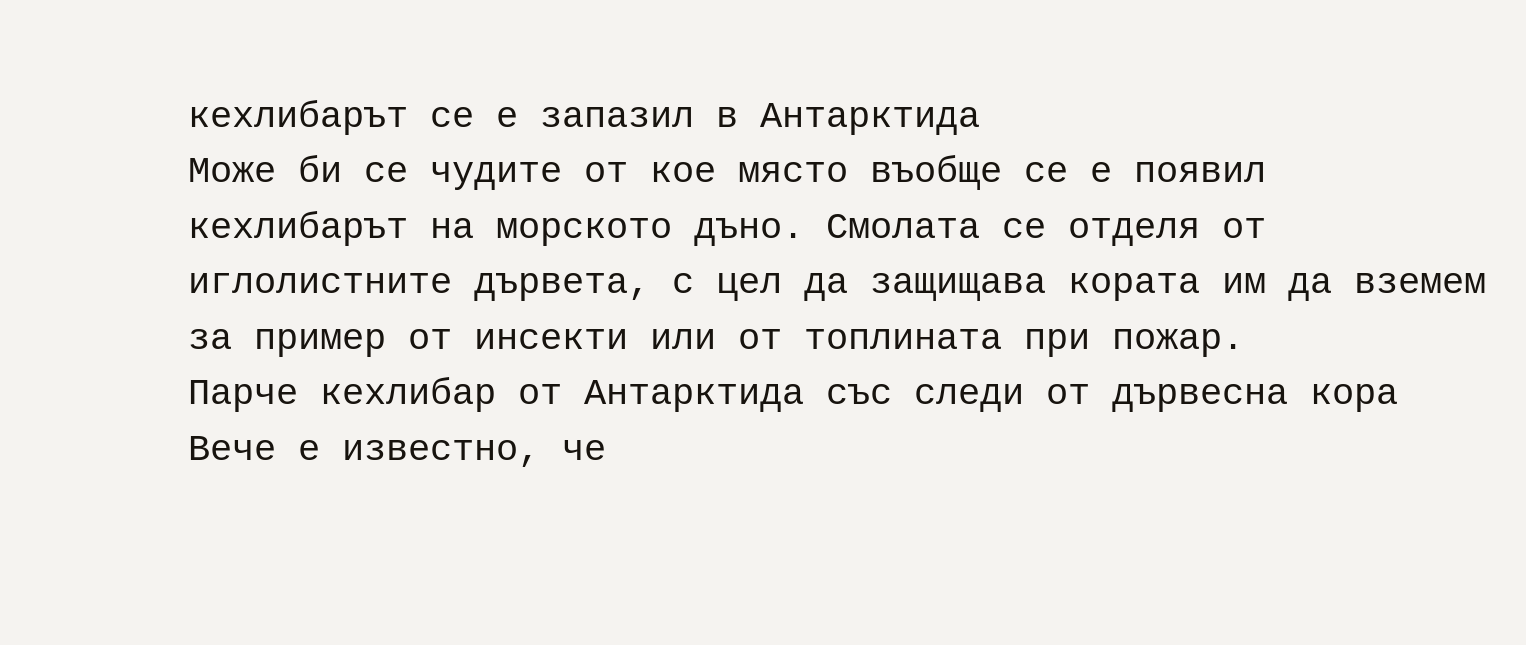кехлибарът се е запазил в Антарктида
Може би се чудите от кое място въобще се е появил кехлибарът на морското дъно. Смолата се отделя от иглолистните дървета, с цел да защищава кората им да вземем за пример от инсекти или от топлината при пожар.
Парче кехлибар от Антарктида със следи от дървесна кора Вече е известно, че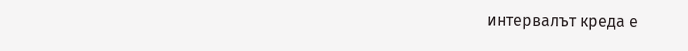интервалът креда е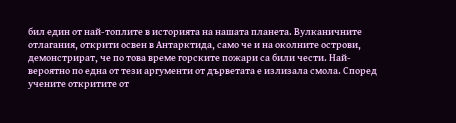бил един от най-топлите в историята на нашата планета. Вулканичните отлагания, открити освен в Антарктида, само че и на околните острови, демонстрират, че по това време горските пожари са били чести. Най-вероятно по една от тези аргументи от дърветата е излизала смола. Според учените откритите от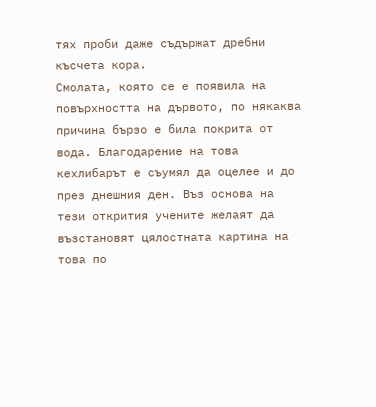тях проби даже съдържат дребни късчета кора.
Смолата, която се е появила на повърхността на дървото, по някаква причина бързо е била покрита от вода. Благодарение на това кехлибарът е съумял да оцелее и до през днешния ден. Въз основа на тези открития учените желаят да възстановят цялостната картина на това по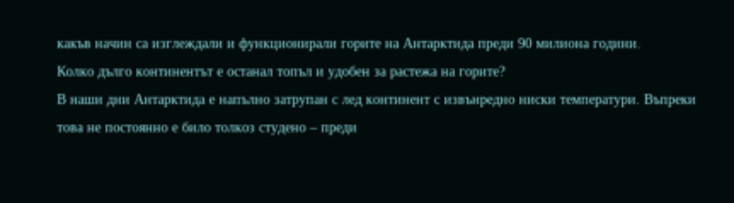какъв начин са изглеждали и функционирали горите на Антарктида преди 90 милиона години.
Колко дълго континентът е останал топъл и удобен за растежа на горите?
В наши дни Антарктида е напълно затрупан с лед континент с извънредно ниски температури. Въпреки това не постоянно е било толкоз студено – преди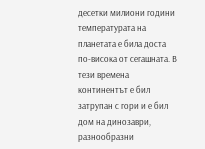десетки милиони години температурата на планетата е била доста по-висока от сегашната. В тези времена континентът е бил затрупан с гори и е бил дом на динозаври, разнообразни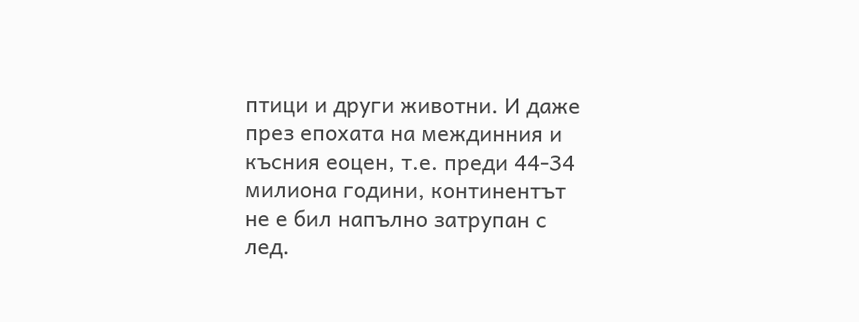птици и други животни. И даже през епохата на междинния и късния еоцен, т.е. преди 44-34 милиона години, континентът не е бил напълно затрупан с лед.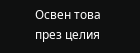Освен това през целия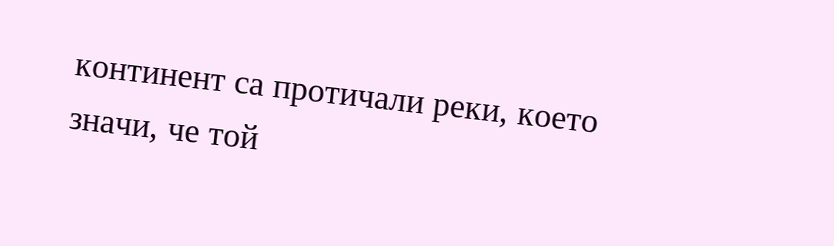континент са протичали реки, което значи, че той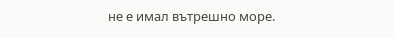не е имал вътрешно море.